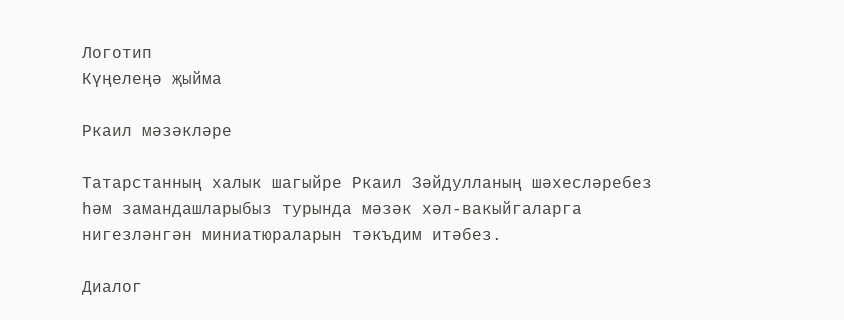Логотип
Күңелеңә җыйма

Ркаил мәзәкләре

Татарстанның халык шагыйре Ркаил Зәйдулланың шәхесләребез һәм замандашларыбыз турында мәзәк хәл-вакыйгаларга нигезләнгән миниатюраларын тәкъдим итәбез.

Диалог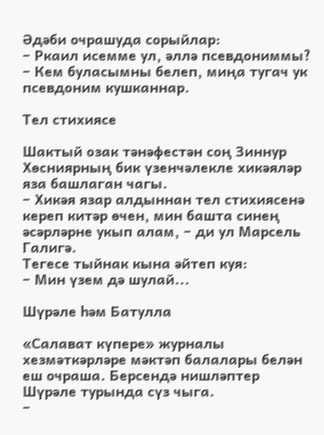Әдәби очрашуда сорыйлар:
– Ркаил исемме ул, әллә псевдониммы?
– Кем буласымны белеп, миңа тугач ук псевдоним кушканнар.

Тел стихиясе

Шактый озак тәнәфестән соң Зиннур Хөсниярның бик үзенчәлекле хикәяләр яза башлаган чагы.
– Хикәя язар алдыннан тел стихиясенә кереп китәр өчен, мин башта синең әсәрләрне укып алам, – ди ул Марсель Галигә.
Тегесе тыйнак кына әйтеп куя:
– Мин үзем дә шулай...

Шүрәле һәм Батулла

«Салават күпере» журналы хезмәткәрләре мәктәп балалары белән еш очраша. Берсендә нишләптер Шүрәле турында сүз чыга.
–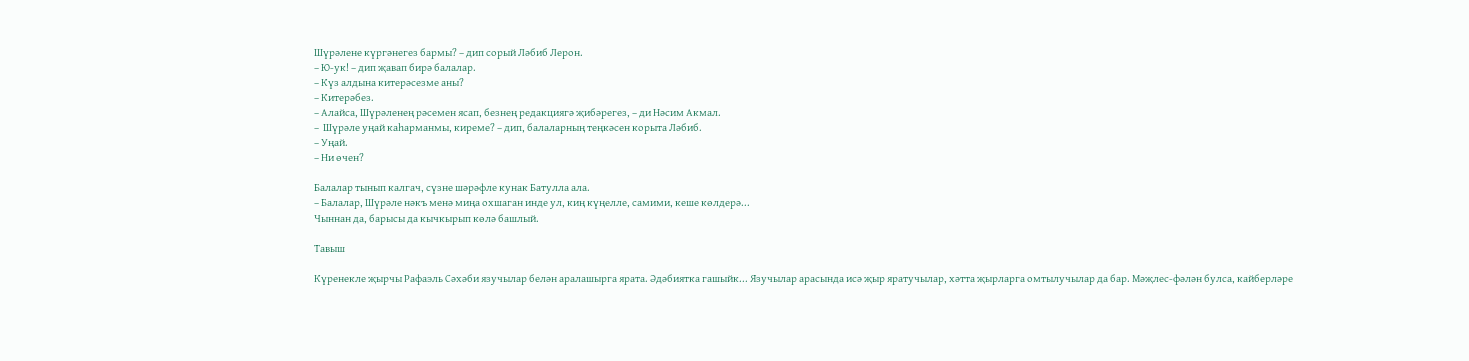Шүрәлене күргәнегез бармы? – дип сорый Ләбиб Лерон.
– Ю-ук! – дип җавап бирә балалар.
– Күз алдына китерәсезме аны?
– Китерәбез.
– Алайса, Шүрәленең рәсемен ясап, безнең редакциягә җибәрегез, – ди Нәсим Акмал.
–  Шүрәле уңай каһарманмы, киреме? – дип, балаларның теңкәсен корыта Ләбиб.
– Уңай.
– Ни өчен?

Балалар тынып калгач, сүзне шәрәфле кунак Батулла ала.
– Балалар, Шүрәле нәкъ менә миңа охшаган инде ул, киң күңелле, самими, кеше көлдерә...
Чыннан да, барысы да кычкырып көлә башлый.

Тавыш

Күренекле җырчы Рафаэль Сәхәби язучылар белән аралашырга ярата. Әдәбиятка гашыйк... Язучылар арасында исә җыр яратучылар, хәтта җырларга омтылучылар да бар. Мәҗлес-фәлән булса, кайберләре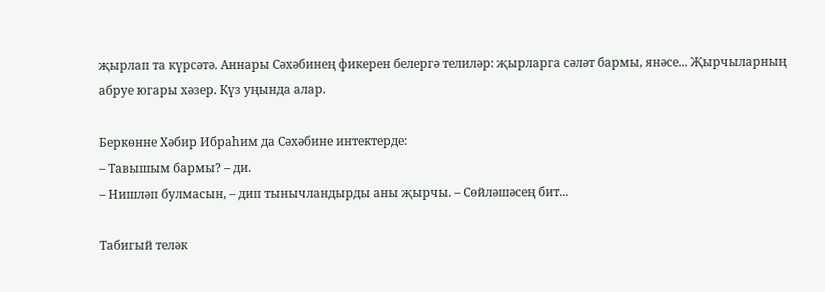җырлап та күрсәтә. Аннары Сәхәбинең фикерен белергә телиләр: җырларга сәләт бармы, янәсе... Җырчыларның абруе югары хәзер. Күз уңында алар.

Беркөнне Хәбир Ибраһим да Сәхәбине интектерде:
– Тавышым бармы? – ди.
– Нишләп булмасын, – дип тынычландырды аны җырчы. – Сөйләшәсең бит...

Табигый теләк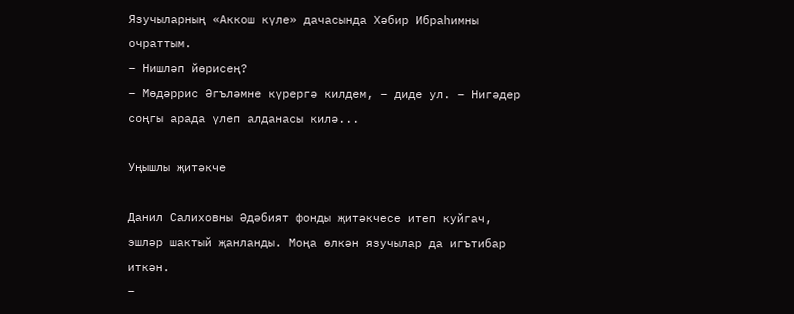Язучыларның «Аккош күле» дачасында Хәбир Ибраһимны очраттым.
– Нишләп йөрисең?
– Мөдәррис Әгъләмне күрергә килдем, – диде ул. – Нигәдер соңгы арада үлеп алданасы килә...

Уңышлы җитәкче

Данил Салиховны Әдәбият фонды җитәкчесе итеп куйгач, эшләр шактый җанланды. Моңа өлкән язучылар да игътибар иткән.
–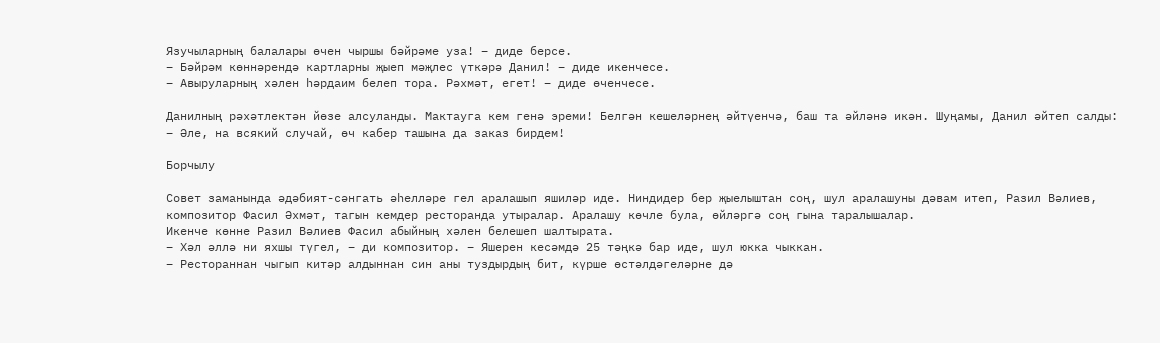Язучыларның балалары өчен чыршы бәйрәме уза! – диде берсе.
– Бәйрәм көннәрендә картларны җыеп мәҗлес үткәрә Данил! – диде икенчесе.
– Авыруларның хәлен һәрдаим белеп тора. Рәхмәт, егет! – диде өченчесе.

Данилның рәхәтлектән йөзе алсуланды. Мактауга кем генә эреми! Белгән кешеләрнең әйтүенчә, баш та әйләнә икән. Шуңамы, Данил әйтеп салды:
– Әле, на всякий случай, өч кабер ташына да заказ бирдем!

Борчылу

Совет заманында әдәбият-сәнгать әһелләре гел аралашып яшиләр иде. Ниндидер бер җыелыштан соң, шул аралашуны дәвам итеп, Разил Вәлиев, композитор Фасил Әхмәт, тагын кемдер ресторанда утыралар. Аралашу көчле була, өйләргә соң гына таралышалар.
Икенче көнне Разил Вәлиев Фасил абыйның хәлен белешеп шалтырата.
– Хәл әллә ни яхшы түгел, – ди композитор. – Яшерен кесәмдә 25 тәңкә бар иде, шул юкка чыккан.
– Рестораннан чыгып китәр алдыннан син аны туздырдың бит, күрше өстәлдәгеләрне дә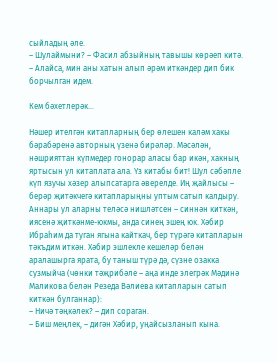сыйладың әле.
– Шулаймыни? – Фасил абзыйның тавышы көрәеп китә. – Алайса, мин аны хатын алып әрәм иткәндер дип бик борчылган идем.

Кем бәхетлерәк...

Нәшер ителгән китапларның бер өлешен каләм хакы бәрабәренә авторның үзенә бирәләр. Мәсәлән, нәшрияттан күпмедер гонорар аласы бар икән, хакның яртысын ул китаплата ала. Үз китабы бит! Шул сәбәпле күп язучы хәзер алыпсатарга әверелде. Иң җайлысы – берәр җитәкчегә китапларыңны уптым сатып калдыру. Аннары ул аларны теләсә нишләтсен – синнән киткән, иясенә җиткәнме-юкмы, анда синең эшең юк. Хәбир Ибраһим да туган ягына кайткач, бер түрәгә китапларын тәкъдим иткән. Хәбир эшлекле кешеләр белән аралашырга ярата, бу таныш түрә дә, сүзне озакка сузмыйча (чөнки тәҗрибәле – аңа инде элегрәк Мәдинә Маликова белән Резеда Вәлиева китапларын сатып киткән булганнар):
– Ничә тәңкәлек? – дип сораган.
– Биш меңлек, – дигән Хәбир, уңайсызланып кына.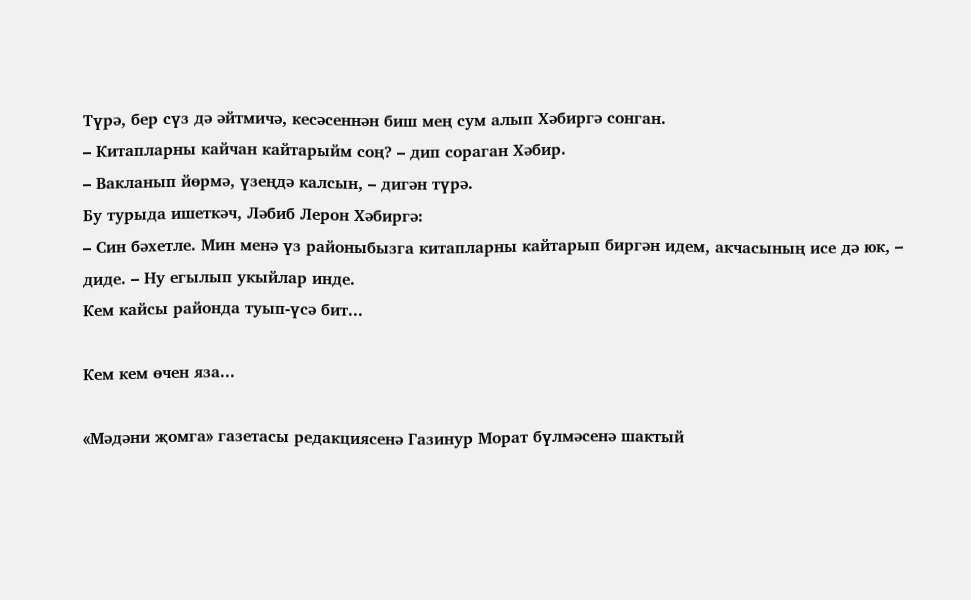Түрә, бер сүз дә әйтмичә, кесәсеннән биш мең сум алып Хәбиргә сонган.
– Китапларны кайчан кайтарыйм соң? – дип сораган Хәбир.
– Вакланып йөрмә, үзеңдә калсын, – дигән түрә.
Бу турыда ишеткәч, Ләбиб Лерон Хәбиргә:
– Син бәхетле. Мин менә үз районыбызга китапларны кайтарып биргән идем, акчасының исе дә юк, – диде. – Ну егылып укыйлар инде.
Кем кайсы районда туып-үсә бит...

Кем кем өчен яза...

«Мәдәни җомга» газетасы редакциясенә Газинур Морат бүлмәсенә шактый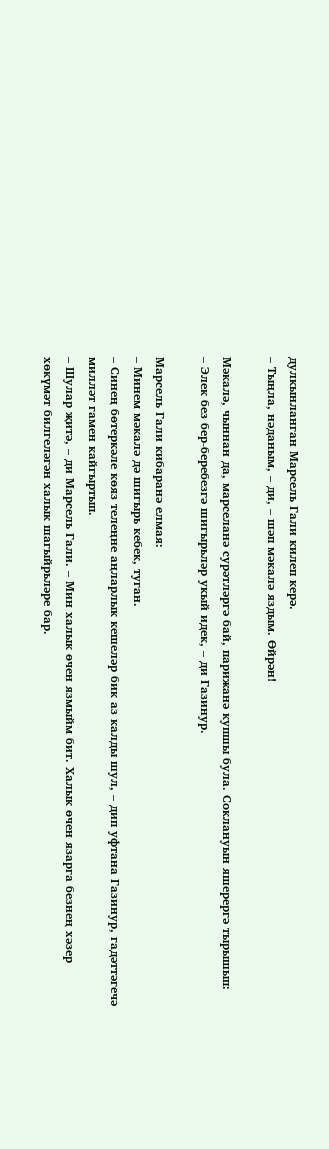дулкынланган Марсель Гали килеп керә.
– Тыңла, нәданым, – ди, – шәп мәкалә яздым. Өйрән!

Мәкалә, чыннан да, марселанә сурәтләргә бай, парижанә купшы була. Соклануын яшерергә тырышып:
– Элек без бер-беребезгә шигырьләр укый идек, – ди Газинур.

Марсель Гали кибаранә елмая:
– Минем мәкалә дә шигырь кебек, туган.
– Синең бөтеркәле көяз телеңне аңларлык кешеләр бик аз калды шул, – дип уфтана Газинур, гадәттәгечә милләт гамен кайгыртып.
– Шулар җитә, – ди Марсель Гали. – Мин халык өчен язмыйм бит. Халык өчен язарга безнең хәзер хөкүмәт билгеләгән халык шагыйрьләре бар.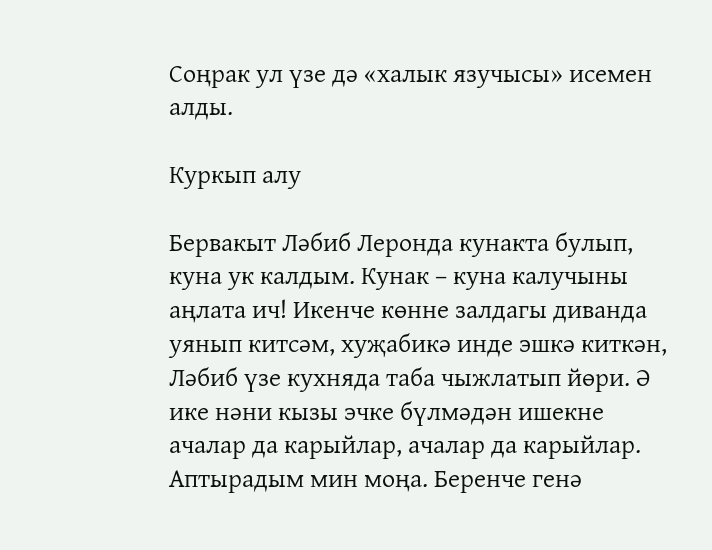Соңрак ул үзе дә «халык язучысы» исемен алды.

Куркып алу

Бервакыт Ләбиб Леронда кунакта булып, куна ук калдым. Кунак – куна калучыны аңлата ич! Икенче көнне залдагы диванда уянып китсәм, хуҗабикә инде эшкә киткән, Ләбиб үзе кухняда таба чыжлатып йөри. Ә ике нәни кызы эчке бүлмәдән ишекне ачалар да карыйлар, ачалар да карыйлар. Аптырадым мин моңа. Беренче генә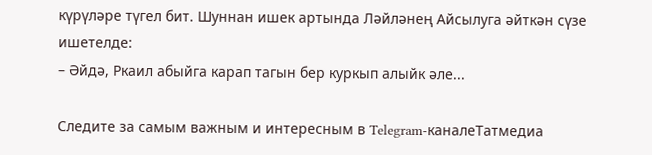күрүләре түгел бит. Шуннан ишек артында Ләйләнең Айсылуга әйткән сүзе ишетелде:
– Әйдә, Ркаил абыйга карап тагын бер куркып алыйк әле...

Следите за самым важным и интересным в Telegram-каналеТатмедиа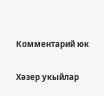Комментарий юк

Хәзер укыйлар